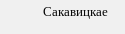Сакавицкае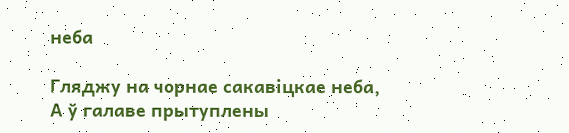неба

Гляджу на чорнае сакавіцкае неба,
А ў галаве прытуплены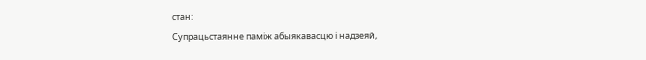стан:
Супрацьстаянне паміж абыякавасцю і надзеяй,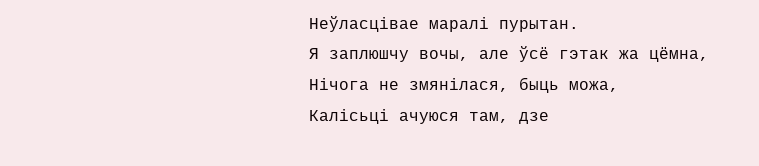Неўласцівае маралі пурытан.
Я заплюшчу вочы, але ўсё гэтак жа цёмна,
Нічога не змянілася, быць можа,
Калісьці ачуюся там, дзе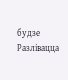будзе
Разлівацца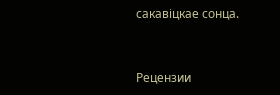сакавіцкае сонца.


Рецензии